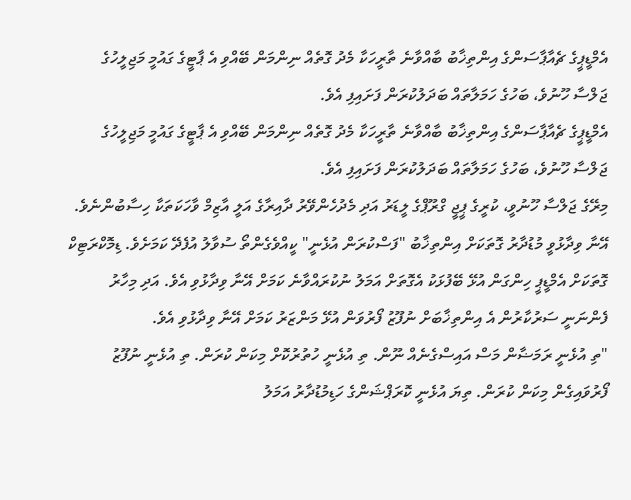އެމްޑީޕީގެ ޗެއާޕާސަންގެ އިންތިޚާބު ބާއްވާނެ ތާރީހަކާ މެދު ގޮތެއް ނިންމަން ބޭއްވި އެ ޕާޓީގެ ގައުމީ މަޖިލީހުގެ ޖަލްސާ ހޫނުވެ، ބަހުގެ ހަމަލާތައް ބަދަލުކުރަން ފަށައިފި އެވެ.
އެމްޑީޕީގެ ޗެއާޕާސަންގެ އިންތިޚާބު ބާއްވާނެ ތާރީހަކާ މެދު ގޮތެއް ނިންމަން ބޭއްވި އެ ޕާޓީގެ ގައުމީ މަޖިލީހުގެ ޖަލްސާ ހޫނުވެ، ބަހުގެ ހަމަލާތައް ބަދަލުކުރަން ފަށައިފި އެވެ.
މިރޭގެ ޖަލްސާ ހޫނުވީ، ކުރީގެ ޕީޖީ ގްރޫޕްގެ ލީޑަރު އަދި މެދުހެންވޭރު ދާއިރާގެ އަލީ އާޒިމް ވާހަކަތަކާ ހިސާބުންނެވެ.
އޭނާ ވިދާޅުވީ މުޑުދާރު ގޮތަކަށް އިންތިޚާބު "ފަސްކުރަން އުޅެނީ" ކީއްވެގެންތޯ ސުވާލު އުފެދޭ ކަމަށެވެ. ޑިމޮކްރަޓިކް ގޮތަކަށް އެމްޑީޕީ ހިންގަން އުޅޭ ބޭފުޅަކު އެގޮތަށް އަމަލު ނުކުރައްވާނެ ކަމަށް އޭނާ ވިދާޅުވި އެވެ. އަދި މިހާރު ފެންނަނީ ސަރުކާރުން އެ އިންތިޚާބަށް ނުފޫޒު ފޯރުވަން އުޅޭ މަންޒަރު ކަމަށް އޭނާ ވިދާޅުވި އެވެ.
"ތި އުޅެނީ ރަމަޟާން މަސް އައިސްގެނެއް ނޫން. ތި އުޅެނީ ހުތުރުކޮށް މިކަން ކުރަން. ތި އުޅެނީ ނުފޫޒު ފޯރުވައިގެން މިކަން ކުރަން. ތިޔަ އުޅެނީ ކޮރަޕްޝަންގެ ހަޑިމުޑުދާރު އަމަލު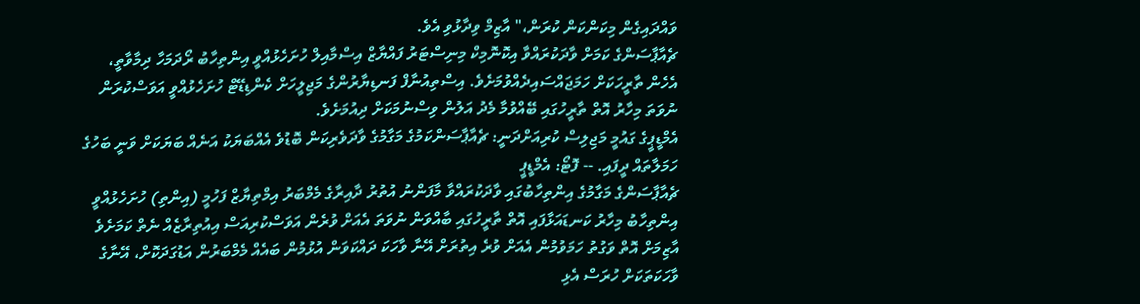ވައްދައިގެން މިކަންކަން ކުރަން،" އާޒިމް ވިދާޅުވި އެވެ.
ޗެއާޕާސަންގެ ކަމަށް ވާދަކުރައްވާ އިކޮނޮމިކް މިނިސްޓަރު ފައްޔާޒް އިސްމާއިލް ހުށަހެޅުއްވީ އިންތިހާބު ރޯދަމަހާ ދިމާވާތީ، އެހެން ތާރީހަކަށް ހަމަޖައްސައިދެއްވުމަށެވެ. އިސްތިއުނާފް ފަނޑިޔާރުންގެ މަޖިލީހަށް ކެންޑިޑޭޓް ހުށަހެޅުއްވީ އަވަސްކުރަން ނުވަތަ މިހާރު އޮތް ތާރީހުގައި ބޭއްވުމާ މެދު އަލުން ވިސްނުމަކަށް ދިއުމަށެވެ.
އެމްޑީޕީގެ ގައުމީ މަޖިލިސް ކުރިއަށްދަނީ: ޗެއާޕާސަންކަމުގެ މަގާމުގެ ވާދަވެރިކަން ބޮޑުވެ އެއްބަޔަކު އަނެއް ބަޔަކަށް ވަނީ ބަހުގެ ހަމަލާތައް ދީފައި. -- ފޮޓޯ: އެމްޑީޕީ
ޗެއާޕާސަންގެ މަގާމުގެ އިންތިހާބުގައި ވާދަކުރައްވާ މާފަންނު އުތުރު ދާއިރާގެ މެމްބަރު އިމްތިޔާޒް ފަހުމީ (އިންތި) ހުށަހެޅުއްވީ އިންތިހާބު މިހާރު ކަނޑައަޅާފައި އޮތް ތާރީހުގައި ބާއްވަން ނުވަތަ އެއަށް ވުރެން އަވަސްކުރިއަސް އިއުތިރާޒެއް ނެތް ކަމަށެވެ
އާޒިމަށް އޮތް ވަގުތު ހަމަވުމުން އެއަށް ވުރެ އިތުރަށް އޭނާ ވާހަކަ ދައްކަވަން އުޅުމުން ބައެއް މެމްބަރުން އަޑުގަދަކޮށް، އޭނާގެ ވާހަކަތަކަށް ހުރަސް އެޅި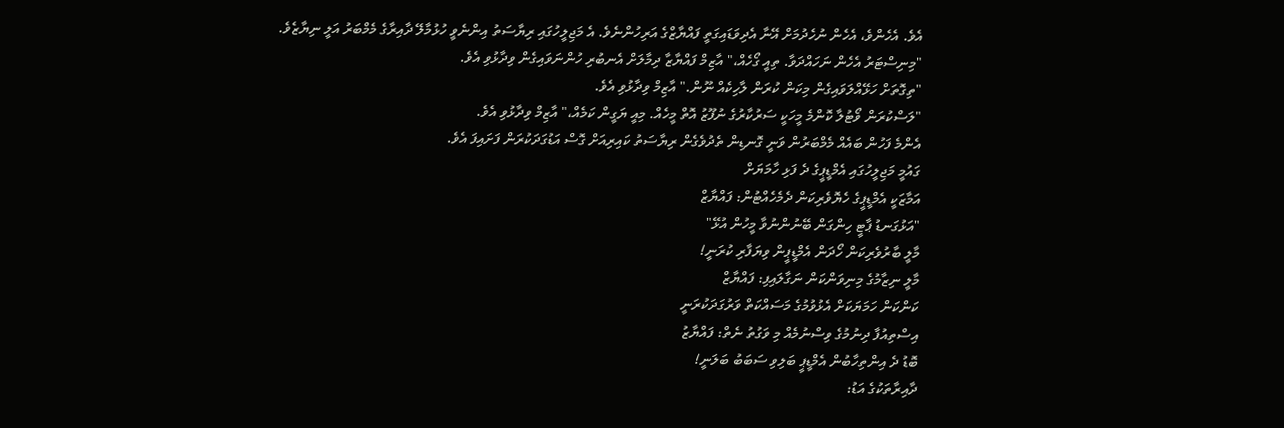އެވެ. އެހެންވެ، އެހެން ނުހެދުމަށް އޭނާ އެދިވަޑައިގަތީ ފައްޔާޒްގެ އަރިހުންނެވެ. އެ މަޖިލީހުގައި ރިޔާސަތު އިންނެވީ ހުޅުމާލޭ ދާއިރާގެ މެމްބަރު އަލީ ނިޔާޒެވެ.
"މިނިސްޓަރު އެހެން ނަހައްދަވާ. ތިއީ ގޯހެއް،" އާޒިމް ފައްޔާޒާ ދިމާލަށް އެނބުރި ހުންނަވައިގެން ވިދާޅުވި އެވެ.
"ތިގޮތަށް ހަޅޭއްލަވައިގެން މިކަން ކުރަން ލާހިކެއް ނޫން." އާޒިމް ވިދާޅުވި އެވެ.
"ލަސްކުރަން ވޯޓުލާ ކޮންމެ މީހަކީ ސަރުކާރުގެ ނުފޫޒު އޮތް މީހެއް. މިއީ ޔަގީން ކަމެއް،" އާޒިމް ވިދާޅުވި އެވެ.
އެންމެ ފަހުން ބައެއް މެމްބަރުން ވަނީ ގޮނޑިން ތެދުވެގެން ރިޔާސަތު ކައިރިއަށް ގޮސް އަޑުގަދަކުރަން ފަށައިފަ އެވެ.
ގައުމީ މަޖިލީހުގައި އެމްޑީޕީގެ ދެ ފަޅި ހާމަޔަށް
އަމާޒަކީ އެމްޑީޕީގެ ހެޔޮވެރިކަން ދެމެހެއްޓުން: ފައްޔާޒް
"އަޅުގަނޑު ޕާޓީ ހިންގަން ބޭނުންނުވާ މީހުން އުޅޭ"
މާލީ ބާރުވެރިކަން ހޯދަން އެމްޑީޕީން ވިޔަފާރި ކުރަނީ!
މާލީ ނިޒާމުގެ މިނިވަންކަން ނަގާލައިފި: ފައްޔާޒް
ކަންކަން ހަމަޔަކަށް އެޅުވުމުގެ މަސައްކަތް ވަރުގަދަކުރަނީ
އިސްތިއުފާ ދިނުމުގެ ވިސްނުމެއް މި ވަގުތު ނެތް: ފައްޔާޒު
ބޮޑު ދެ އިންތިހާބުން އެމްޑީޕީ ބަލިވި ސަބަބު ބަލަނީ!
ދާއިރާތަކުގެ އަޑު: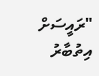"ރައީސަށް އިތުބާރު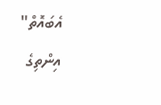އެބައޮތް"
އިންތިގެ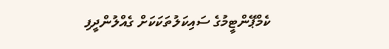ކެމްޕޭންޓީމުގެ ސައިކަލުތަކަކަށް ގެއްލުންދީފި